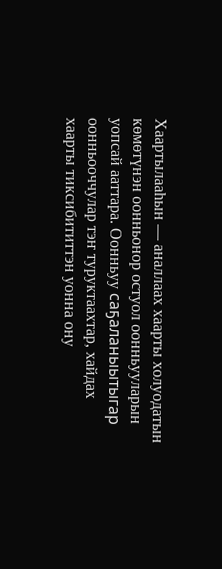Хаартылааһын — аналлаах хаарты холуодатын көмөтүнэн оонньонор остуол оонньууларын уопсай ааттара. Оонньуу саҕаланыытыгар оонньооччулар тэҥ туруктаахтар, хайдах хаарты тиксибититтэн уонна ону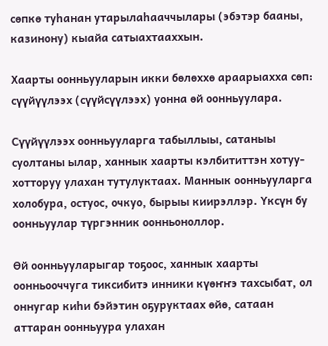сөпкө туһанан утарылаһааччылары (эбэтэр бааны, казинону) кыайа сатыахтааххын.

Хаарты оонньууларын икки бөлөххө араарыахха сөп: сүүйүүлээх (сүүйсүүлээх) уонна өй оонньуулара.

Сүүйүүлээх оонньууларга табыллыы, сатаныы суолтаны ылар, ханнык хаарты кэлбититтэн хотуу-хотторуу улахан тутулуктаах. Маннык оонньууларга холобура, остуос, очкуо, бырыы киирэллэр. Үксүн бу оонньуулар түргэнник оонньоноллор.

Өй оонньууларыгар тоҕоос, ханнык хаарты оонньооччуга тиксибитэ инники күөҥҥэ тахсыбат, ол оннугар киһи бэйэтин оҕуруктаах өйө, сатаан аттаран оонньуура улахан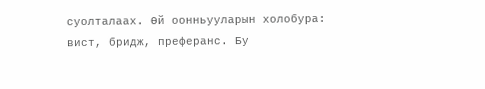суолталаах. Өй оонньууларын холобура: вист, бридж, преферанс. Бу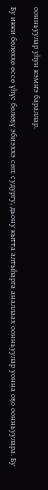оонньуулар уһун кэмҥэ бараллар.

Бу икки бөлөххө өссө үһүс бөлөҕү эбиэххэ сөп: судургу, дьону кытта алтыһарга аналлаах оонньуулар уонна оҕо оонньуулара. Бу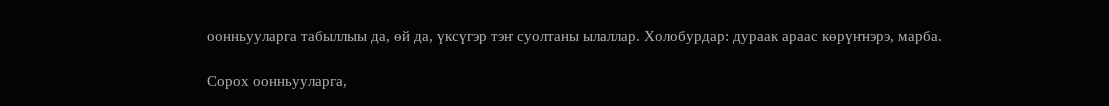оонньууларга табыллыы да, өй да, үксүгэр тэҥ суолтаны ылаллар. Холобурдар: дураак араас көрүҥнэрэ, марба.

Сорох оонньууларга,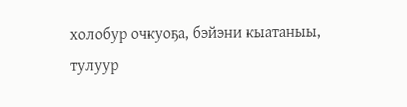холобур очкуоҕа, бэйэни кыатаныы, тулуур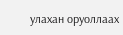улахан оруоллаах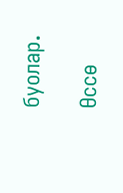буолар.

Өссө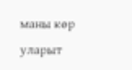маны көр уларыт